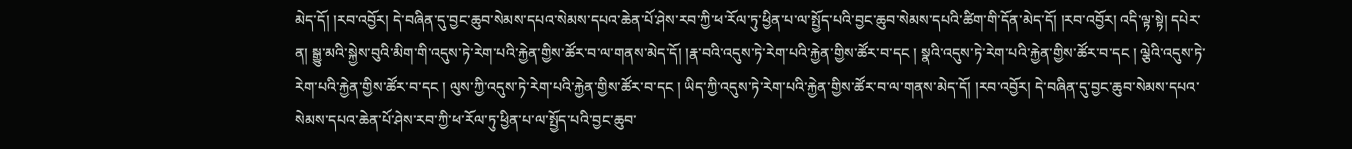མེད་དོ། །རབ་འབྱོར། དེ་བཞིན་དུ་བྱང་ཆུབ་སེམས་དཔའ་སེམས་དཔའ་ཆེན་པོ་ཤེས་རབ་ཀྱི་ཕ་རོལ་ཏུ་ཕྱིན་པ་ལ་སྤྱོད་པའི་བྱང་ཆུབ་སེམས་དཔའི་ཚིག་གི་དོན་མེད་དོ། །རབ་འབྱོར། འདི་ལྟ་སྟེ། དཔེར་ན། སྒྱུ་མའི་སྐྱེས་བུའི་མིག་གི་འདུས་ཏེ་རེག་པའི་རྐྱེན་གྱིས་ཚོར་བ་ལ་གནས་མེད་དོ། །རྣ་བའི་འདུས་ཏེ་རེག་པའི་རྐྱེན་གྱིས་ཚོར་བ་དང ། སྣའི་འདུས་ཏེ་རེག་པའི་རྐྱེན་གྱིས་ཚོར་བ་དང ། ལྕེའི་འདུས་ཏེ་རེག་པའི་རྐྱེན་གྱིས་ཚོར་བ་དང ། ལུས་ཀྱི་འདུས་ཏེ་རེག་པའི་རྐྱེན་གྱིས་ཚོར་བ་དང ། ཡིད་ཀྱི་འདུས་ཏེ་རེག་པའི་རྐྱེན་གྱིས་ཚོར་བ་ལ་གནས་མེད་དོ། །རབ་འབྱོར། དེ་བཞིན་དུ་བྱང་ཆུབ་སེམས་དཔའ་སེམས་དཔའ་ཆེན་པོ་ཤེས་རབ་ཀྱི་ཕ་རོལ་ཏུ་ཕྱིན་པ་ལ་སྤྱོད་པའི་བྱང་ཆུབ་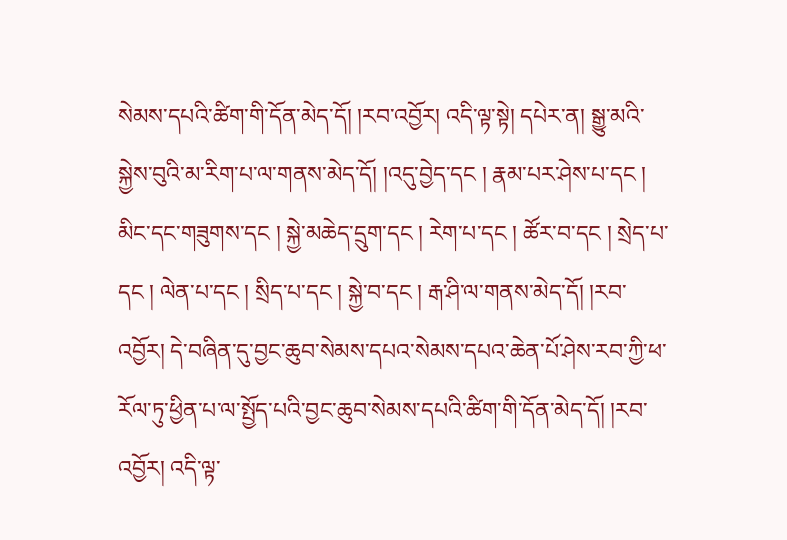སེམས་དཔའི་ཚིག་གི་དོན་མེད་དོ། །རབ་འབྱོར། འདི་ལྟ་སྟེ། དཔེར་ན། སྒྱུ་མའི་སྐྱེས་བུའི་མ་རིག་པ་ལ་གནས་མེད་དོ། །འདུ་བྱེད་དང ། རྣམ་པར་ཤེས་པ་དང ། མིང་དང་གཟུགས་དང ། སྐྱེ་མཆེད་དྲུག་དང ། རེག་པ་དང ། ཚོར་བ་དང ། སྲེད་པ་དང ། ལེན་པ་དང ། སྲིད་པ་དང ། སྐྱེ་བ་དང ། རྒ་ཤི་ལ་གནས་མེད་དོ། །རབ་འབྱོར། དེ་བཞིན་དུ་བྱང་ཆུབ་སེམས་དཔའ་སེམས་དཔའ་ཆེན་པོ་ཤེས་རབ་ཀྱི་ཕ་རོལ་ཏུ་ཕྱིན་པ་ལ་སྤྱོད་པའི་བྱང་ཆུབ་སེམས་དཔའི་ཚིག་གི་དོན་མེད་དོ། །རབ་འབྱོར། འདི་ལྟ་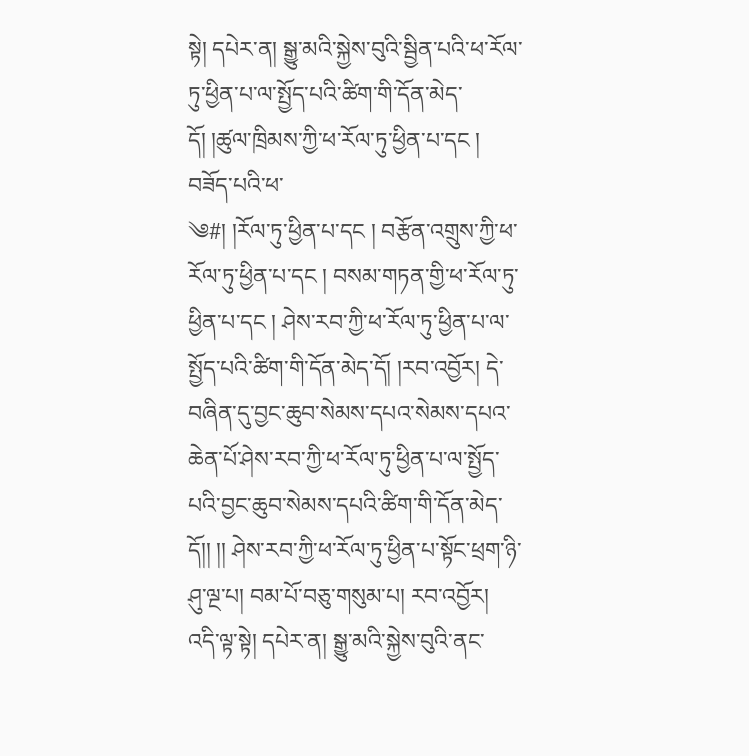སྟེ། དཔེར་ན། སྒྱུ་མའི་སྐྱེས་བུའི་སྦྱིན་པའི་ཕ་རོལ་ཏུ་ཕྱིན་པ་ལ་སྤྱོད་པའི་ཚིག་གི་དོན་མེད་དོ། །ཚུལ་ཁྲིམས་ཀྱི་ཕ་རོལ་ཏུ་ཕྱིན་པ་དང ། བཟོད་པའི་ཕ་
༄#། །རོལ་ཏུ་ཕྱིན་པ་དང ། བརྩོན་འགྲུས་ཀྱི་ཕ་རོལ་ཏུ་ཕྱིན་པ་དང ། བསམ་གཏན་གྱི་ཕ་རོལ་ཏུ་ཕྱིན་པ་དང ། ཤེས་རབ་ཀྱི་ཕ་རོལ་ཏུ་ཕྱིན་པ་ལ་སྤྱོད་པའི་ཚིག་གི་དོན་མེད་དོ། །རབ་འབྱོར། དེ་བཞིན་དུ་བྱང་ཆུབ་སེམས་དཔའ་སེམས་དཔའ་ཆེན་པོ་ཤེས་རབ་ཀྱི་ཕ་རོལ་ཏུ་ཕྱིན་པ་ལ་སྤྱོད་པའི་བྱང་ཆུབ་སེམས་དཔའི་ཚིག་གི་དོན་མེད་དོ།། །། ཤེས་རབ་ཀྱི་ཕ་རོལ་ཏུ་ཕྱིན་པ་སྟོང་ཕྲག་ཉི་ཤུ་ལྔ་པ། བམ་པོ་བཅུ་གསུམ་པ། རབ་འབྱོར། འདི་ལྟ་སྟེ། དཔེར་ན། སྒྱུ་མའི་སྐྱེས་བུའི་ནང་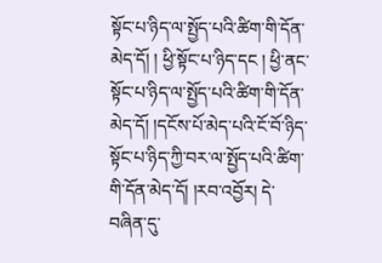སྟོང་པ་ཉིད་ལ་སྤྱོད་པའི་ཚིག་གི་དོན་མེད་དོ། ། ཕྱི་སྟོང་པ་ཉིད་དང ། ཕྱི་ནང་སྟོང་པ་ཉིད་ལ་སྤྱོད་པའི་ཚིག་གི་དོན་མེད་དོ། །དངོས་པོ་མེད་པའི་ངོ་བོ་ཉིད་སྟོང་པ་ཉིད་ཀྱི་བར་ལ་སྤྱོད་པའི་ཚིག་གི་དོན་མེད་དོ། །རབ་འབྱོར། དེ་བཞིན་དུ་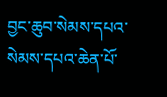བྱང་ཆུབ་སེམས་དཔའ་སེམས་དཔའ་ཆེན་པོ་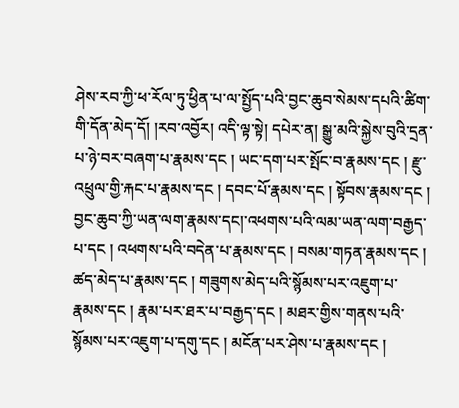ཤེས་རབ་ཀྱི་ཕ་རོལ་ཏུ་ཕྱིན་པ་ལ་སྤྱོད་པའི་བྱང་ཆུབ་སེམས་དཔའི་ཚིག་གི་དོན་མེད་དོ། །རབ་འབྱོར། འདི་ལྟ་སྟེ། དཔེར་ན། སྒྱུ་མའི་སྐྱེས་བུའི་དྲན་པ་ཉེ་བར་བཞག་པ་རྣམས་དང ། ཡང་དག་པར་སྤོང་བ་རྣམས་དང ། རྫུ་འཕྲུལ་གྱི་རྐང་པ་རྣམས་དང ། དབང་པོ་རྣམས་དང ། སྟོབས་རྣམས་དང ། བྱང་ཆུབ་ཀྱི་ཡན་ལག་རྣམས་དང།་འཕགས་པའི་ལམ་ཡན་ལག་བརྒྱད་པ་དང ། འཕགས་པའི་བདེན་པ་རྣམས་དང ། བསམ་གཏན་རྣམས་དང ། ཚད་མེད་པ་རྣམས་དང ། གཟུགས་མེད་པའི་སྙོམས་པར་འཇུག་པ་
རྣམས་དང ། རྣམ་པར་ཐར་པ་བརྒྱད་དང ། མཐར་གྱིས་གནས་པའི་སྙོམས་པར་འཇུག་པ་དགུ་དང ། མངོན་པར་ཤེས་པ་རྣམས་དང །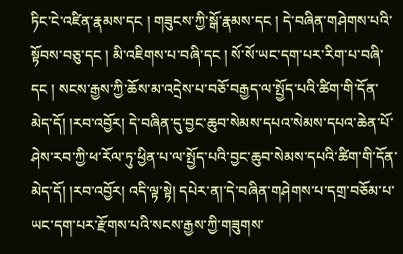ཏིང་ངེ་འཛིན་རྣམས་དང ། གཟུངས་ཀྱི་སྒོ་རྣམས་དང ། དེ་བཞིན་གཤེགས་པའི་སྟོབས་བཅུ་དང ། མི་འཇིགས་པ་བཞི་དང ། སོ་སོ་ཡང་དག་པར་རིག་པ་བཞི་དང ། སངས་རྒྱས་ཀྱི་ཆོས་མ་འདྲེས་པ་བཅོ་བརྒྱད་ལ་སྤྱོད་པའི་ཚིག་གི་དོན་མེད་དོ། །རབ་འབྱོར། དེ་བཞིན་དུ་བྱང་ཆུབ་སེམས་དཔའ་སེམས་དཔའ་ཆེན་པོ་ཤེས་རབ་ཀྱི་ཕ་རོལ་ཏུ་ཕྱིན་པ་ལ་སྤྱོད་པའི་བྱང་ཆུབ་སེམས་དཔའི་ཚིག་གི་དོན་མེད་དོ། །རབ་འབྱོར། འདི་ལྟ་སྟེ། དཔེར་ན།་དེ་བཞིན་གཤེགས་པ་དགྲ་བཅོམ་པ་ཡང་དག་པར་རྫོགས་པའི་སངས་རྒྱས་ཀྱི་གཟུགས་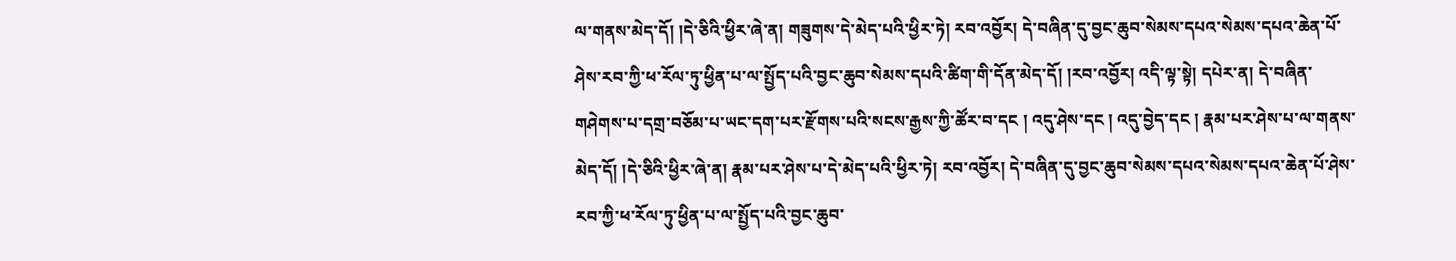ལ་གནས་མེད་དོ། །དེ་ཅིའི་ཕྱིར་ཞེ་ན། གཟུགས་དེ་མེད་པའི་ཕྱིར་ཏེ། རབ་འབྱོར། དེ་བཞིན་དུ་བྱང་ཆུབ་སེམས་དཔའ་སེམས་དཔའ་ཆེན་པོ་ཤེས་རབ་ཀྱི་ཕ་རོལ་ཏུ་ཕྱིན་པ་ལ་སྤྱོད་པའི་བྱང་ཆུབ་སེམས་དཔའི་ཚིག་གི་དོན་མེད་དོ། །རབ་འབྱོར། འདི་ལྟ་སྟེ། དཔེར་ན། དེ་བཞིན་གཤེགས་པ་དགྲ་བཅོམ་པ་ཡང་དག་པར་རྫོགས་པའི་སངས་རྒྱས་ཀྱི་ཚོར་བ་དང ། འདུ་ཤེས་དང ། འདུ་བྱེད་དང ། རྣམ་པར་ཤེས་པ་ལ་གནས་མེད་དོ། །དེ་ཅིའི་ཕྱིར་ཞེ་ན། རྣམ་པར་ཤེས་པ་དེ་མེད་པའི་ཕྱིར་ཏེ། རབ་འབྱོར། དེ་བཞིན་དུ་བྱང་ཆུབ་སེམས་དཔའ་སེམས་དཔའ་ཆེན་པོ་ཤེས་རབ་ཀྱི་ཕ་རོལ་ཏུ་ཕྱིན་པ་ལ་སྤྱོད་པའི་བྱང་ཆུབ་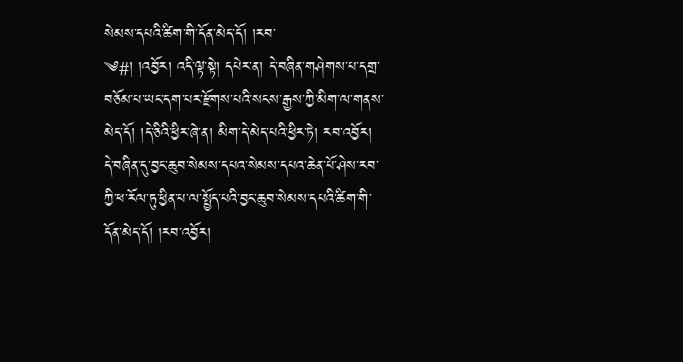སེམས་དཔའི་ཚིག་གི་དོན་མེད་དོ། །རབ་
༄#། །འབྱོར། འདི་ལྟ་སྟེ། དཔེར་ན། དེ་བཞིན་གཤེགས་པ་དགྲ་བཅོམ་པ་ཡང་དག་པར་རྫོགས་པའི་སངས་རྒྱས་ཀྱི་མིག་ལ་གནས་མེད་དོ། །དེ་ཅིའི་ཕྱིར་ཞེ་ན། མིག་དེ་མེད་པའི་ཕྱིར་ཏེ། རབ་འབྱོར། དེ་བཞིན་དུ་བྱང་ཆུབ་སེམས་དཔའ་སེམས་དཔའ་ཆེན་པོ་ཤེས་རབ་ཀྱི་ཕ་རོལ་ཏུ་ཕྱིན་པ་ལ་སྤྱོད་པའི་བྱང་ཆུབ་སེམས་དཔའི་ཚིག་གི་དོན་མེད་དོ། །རབ་འབྱོར།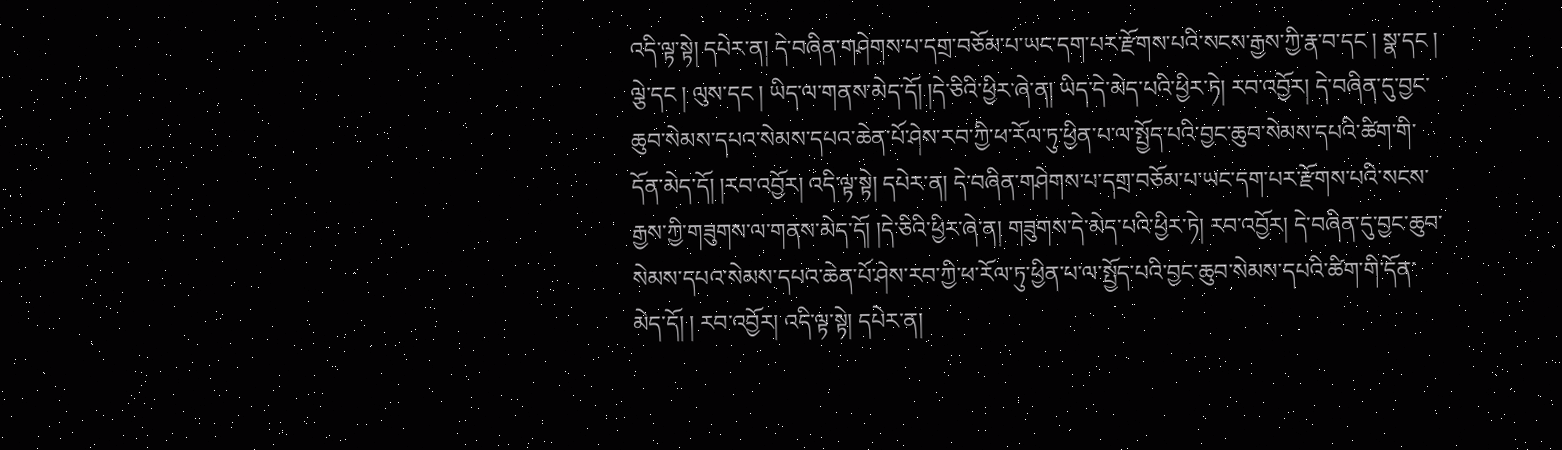འདི་ལྟ་སྟེ། དཔེར་ན། དེ་བཞིན་གཤེགས་པ་དགྲ་བཅོམ་པ་ཡང་དག་པར་རྫོགས་པའི་སངས་རྒྱས་ཀྱི་རྣ་བ་དང ། སྣ་དང ། ལྕེ་དང ། ལུས་དང ། ཡིད་ལ་གནས་མེད་དོ། །དེ་ཅིའི་ཕྱིར་ཞེ་ན། ཡིད་དེ་མེད་པའི་ཕྱིར་ཏེ། རབ་འབྱོར། དེ་བཞིན་དུ་བྱང་ཆུབ་སེམས་དཔའ་སེམས་དཔའ་ཆེན་པོ་ཤེས་རབ་ཀྱི་ཕ་རོལ་ཏུ་ཕྱིན་པ་ལ་སྤྱོད་པའི་བྱང་ཆུབ་སེམས་དཔའི་ཚིག་གི་དོན་མེད་དོ། །རབ་འབྱོར། འདི་ལྟ་སྟེ། དཔེར་ན། དེ་བཞིན་གཤེགས་པ་དགྲ་བཅོམ་པ་ཡང་དག་པར་རྫོགས་པའི་སངས་རྒྱས་ཀྱི་གཟུགས་ལ་གནས་མེད་དོ། །དེ་ཅིའི་ཕྱིར་ཞེ་ན། གཟུགས་དེ་མེད་པའི་ཕྱིར་ཏེ། རབ་འབྱོར། དེ་བཞིན་དུ་བྱང་ཆུབ་སེམས་དཔའ་སེམས་དཔའ་ཆེན་པོ་ཤེས་རབ་ཀྱི་ཕ་རོལ་ཏུ་ཕྱིན་པ་ལ་སྤྱོད་པའི་བྱང་ཆུབ་སེམས་དཔའི་ཚིག་གི་དོན་མེད་དོ། ། རབ་འབྱོར། འདི་ལྟ་སྟེ། དཔེར་ན།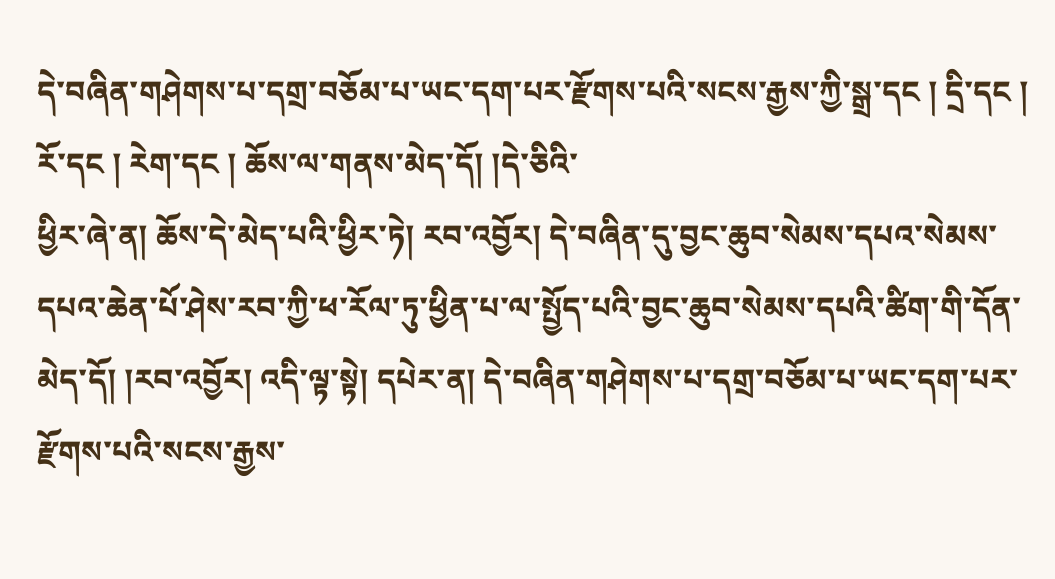དེ་བཞིན་གཤེགས་པ་དགྲ་བཅོམ་པ་ཡང་དག་པར་རྫོགས་པའི་སངས་རྒྱས་ཀྱི་སྒྲ་དང ། དྲི་དང ། རོ་དང ། རེག་དང ། ཆོས་ལ་གནས་མེད་དོ། །དེ་ཅིའི་
ཕྱིར་ཞེ་ན། ཆོས་དེ་མེད་པའི་ཕྱིར་ཏེ། རབ་འབྱོར། དེ་བཞིན་དུ་བྱང་ཆུབ་སེམས་དཔའ་སེམས་དཔའ་ཆེན་པོ་ཤེས་རབ་ཀྱི་ཕ་རོལ་ཏུ་ཕྱིན་པ་ལ་སྤྱོད་པའི་བྱང་ཆུབ་སེམས་དཔའི་ཚིག་གི་དོན་མེད་དོ། །རབ་འབྱོར། འདི་ལྟ་སྟེ། དཔེར་ན། དེ་བཞིན་གཤེགས་པ་དགྲ་བཅོམ་པ་ཡང་དག་པར་རྫོགས་པའི་སངས་རྒྱས་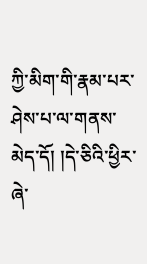ཀྱི་མིག་གི་རྣམ་པར་ཤེས་པ་ལ་གནས་མེད་དོ། །དེ་ཅིའི་ཕྱིར་ཞེ་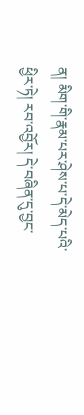ན། མིག་གི་རྣམ་པར་ཤེས་པ་དེ་མེད་པའི་ཕྱིར་ཏེ། རབ་འབྱོར། དེ་བཞིན་དུ་བྱང་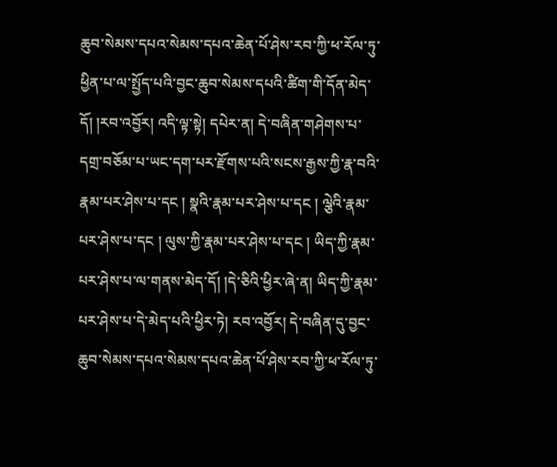ཆུབ་སེམས་དཔའ་སེམས་དཔའ་ཆེན་པོ་ཤེས་རབ་ཀྱི་ཕ་རོལ་ཏུ་ཕྱིན་པ་ལ་སྤྱོད་པའི་བྱང་ཆུབ་སེམས་དཔའི་ཚིག་གི་དོན་མེད་དོ། །རབ་འབྱོར། འདི་ལྟ་སྟེ། དཔེར་ན། དེ་བཞིན་གཤེགས་པ་དགྲ་བཅོམ་པ་ཡང་དག་པར་རྫོགས་པའི་སངས་རྒྱས་ཀྱི་རྣ་བའི་རྣམ་པར་ཤེས་པ་དང ། སྣའི་རྣམ་པར་ཤེས་པ་དང ། ལྕེའི་རྣམ་པར་ཤེས་པ་དང ། ལུས་ཀྱི་རྣམ་པར་ཤེས་པ་དང ། ཡིད་ཀྱི་རྣམ་པར་ཤེས་པ་ལ་གནས་མེད་དོ། །དེ་ཅིའི་ཕྱིར་ཞེ་ན། ཡིད་ཀྱི་རྣམ་པར་ཤེས་པ་དེ་མེད་པའི་ཕྱིར་ཏེ། རབ་འབྱོར། དེ་བཞིན་དུ་བྱང་ཆུབ་སེམས་དཔའ་སེམས་དཔའ་ཆེན་པོ་ཤེས་རབ་ཀྱི་ཕ་རོལ་ཏུ་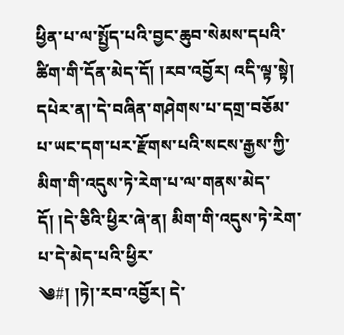ཕྱིན་པ་ལ་སྤྱོད་པའི་བྱང་ཆུབ་སེམས་དཔའི་ཚིག་གི་དོན་མེད་དོ། །རབ་འབྱོར། འདི་ལྟ་སྟེ། དཔེར་ན།་དེ་བཞིན་གཤེགས་པ་དགྲ་བཅོམ་པ་ཡང་དག་པར་རྫོགས་པའི་སངས་རྒྱས་ཀྱི་མིག་གི་འདུས་ཏེ་རེག་པ་ལ་གནས་མེད་དོ། །དེ་ཅིའི་ཕྱིར་ཞེ་ན། མིག་གི་འདུས་ཏེ་རེག་པ་དེ་མེད་པའི་ཕྱིར་
༄#། །ཏེ།་རབ་འབྱོར། དེ་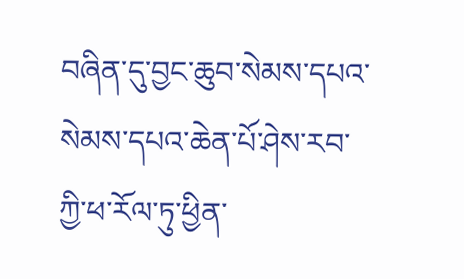བཞིན་དུ་བྱང་ཆུབ་སེམས་དཔའ་སེམས་དཔའ་ཆེན་པོ་ཤེས་རབ་ཀྱི་ཕ་རོལ་ཏུ་ཕྱིན་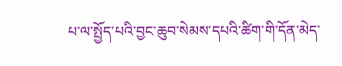པ་ལ་སྤྱོད་པའི་བྱང་ཆུབ་སེམས་དཔའི་ཚིག་གི་དོན་མེད་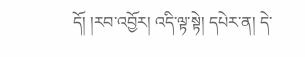དོ། །རབ་འབྱོར། འདི་ལྟ་སྟེ། དཔེར་ན། དེ་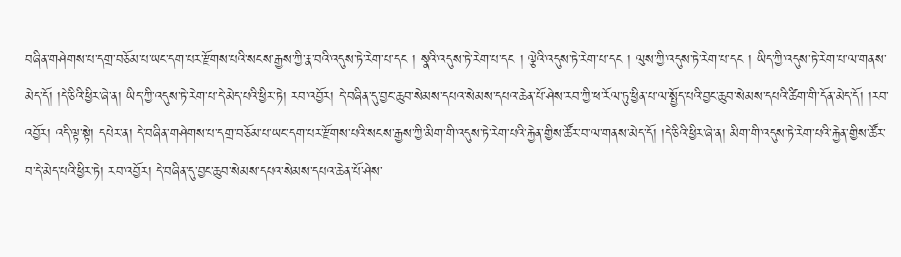བཞིན་གཤེགས་པ་དགྲ་བཅོམ་པ་ཡང་དག་པར་རྫོགས་པའི་སངས་རྒྱས་ཀྱི་རྣ་བའི་འདུས་ཏེ་རེག་པ་དང ། སྣའི་འདུས་ཏེ་རེག་པ་དང ། ལྕེའི་འདུས་ཏེ་རེག་པ་དང ། ལུས་ཀྱི་འདུས་ཏེ་རེག་པ་དང ། ཡིད་ཀྱི་འདུས་ཏེ་རེག་པ་ལ་གནས་མེད་དོ། །དེ་ཅིའི་ཕྱིར་ཞེ་ན། ཡིད་ཀྱི་འདུས་ཏེ་རེག་པ་དེ་མེད་པའི་ཕྱིར་ཏེ། རབ་འབྱོར། དེ་བཞིན་དུ་བྱང་ཆུབ་སེམས་དཔའ་སེམས་དཔའ་ཆེན་པོ་ཤེས་རབ་ཀྱི་ཕ་རོལ་ཏུ་ཕྱིན་པ་ལ་སྤྱོད་པའི་བྱང་ཆུབ་སེམས་དཔའི་ཚིག་གི་དོན་མེད་དོ། །རབ་འབྱོར། འདི་ལྟ་སྟེ། དཔེར་ན། དེ་བཞིན་གཤེགས་པ་དགྲ་བཅོམ་པ་ཡང་དག་པར་རྫོགས་པའི་སངས་རྒྱས་ཀྱི་མིག་གི་འདུས་ཏེ་རེག་པའི་རྐྱེན་གྱིས་ཚོར་བ་ལ་གནས་མེད་དོ། །དེ་ཅིའི་ཕྱིར་ཞེ་ན། མིག་གི་འདུས་ཏེ་རེག་པའི་རྐྱེན་གྱིས་ཚོར་བ་དེ་མེད་པའི་ཕྱིར་ཏེ། རབ་འབྱོར། དེ་བཞིན་དུ་བྱང་ཆུབ་སེམས་དཔའ་སེམས་དཔའ་ཆེན་པོ་ཤེས་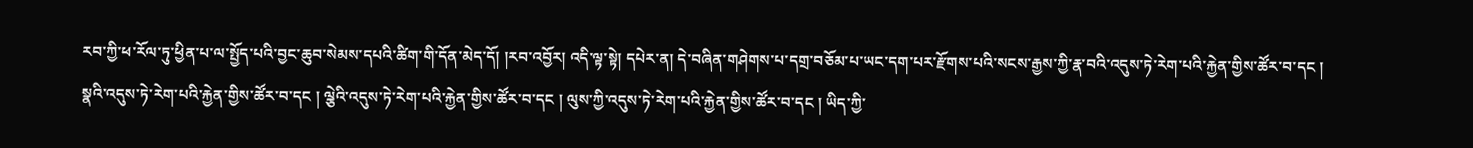རབ་ཀྱི་ཕ་རོལ་ཏུ་ཕྱིན་པ་ལ་སྤྱོད་པའི་བྱང་ཆུབ་སེམས་དཔའི་ཚིག་གི་དོན་མེད་དོ། །རབ་འབྱོར། འདི་ལྟ་སྟེ། དཔེར་ན། དེ་བཞིན་གཤེགས་པ་དགྲ་བཅོམ་པ་ཡང་དག་པར་རྫོགས་པའི་སངས་རྒྱས་ཀྱི་རྣ་བའི་འདུས་ཏེ་རེག་པའི་རྐྱེན་གྱིས་ཚོར་བ་དང །
སྣའི་འདུས་ཏེ་རེག་པའི་རྐྱེན་གྱིས་ཚོར་བ་དང ། ལྕེའི་འདུས་ཏེ་རེག་པའི་རྐྱེན་གྱིས་ཚོར་བ་དང ། ལུས་ཀྱི་འདུས་ཏེ་རེག་པའི་རྐྱེན་གྱིས་ཚོར་བ་དང ། ཡིད་ཀྱི་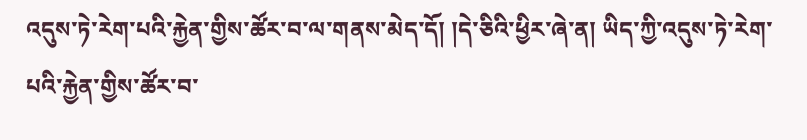འདུས་ཏེ་རེག་པའི་རྐྱེན་གྱིས་ཚོར་བ་ལ་གནས་མེད་དོ། །དེ་ཅིའི་ཕྱིར་ཞེ་ན། ཡིད་ཀྱི་འདུས་ཏེ་རེག་པའི་རྐྱེན་གྱིས་ཚོར་བ་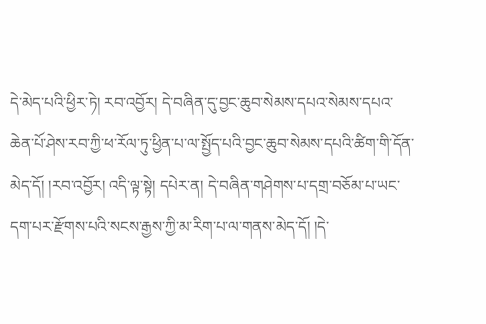དེ་མེད་པའི་ཕྱིར་ཏེ། རབ་འབྱོར། དེ་བཞིན་དུ་བྱང་ཆུབ་སེམས་དཔའ་སེམས་དཔའ་ཆེན་པོ་ཤེས་རབ་ཀྱི་ཕ་རོལ་ཏུ་ཕྱིན་པ་ལ་སྤྱོད་པའི་བྱང་ཆུབ་སེམས་དཔའི་ཚིག་གི་དོན་མེད་དོ། །རབ་འབྱོར། འདི་ལྟ་སྟེ། དཔེར་ན། དེ་བཞིན་གཤེགས་པ་དགྲ་བཅོམ་པ་ཡང་དག་པར་རྫོགས་པའི་སངས་རྒྱས་ཀྱི་མ་རིག་པ་ལ་གནས་མེད་དོ། །དེ་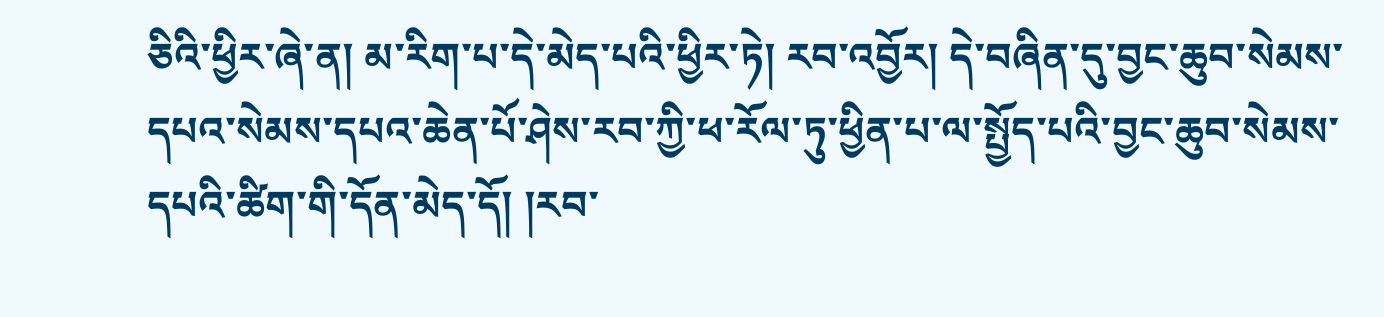ཅིའི་ཕྱིར་ཞེ་ན། མ་རིག་པ་དེ་མེད་པའི་ཕྱིར་ཏེ། རབ་འབྱོར། དེ་བཞིན་དུ་བྱང་ཆུབ་སེམས་དཔའ་སེམས་དཔའ་ཆེན་པོ་ཤེས་རབ་ཀྱི་ཕ་རོལ་ཏུ་ཕྱིན་པ་ལ་སྤྱོད་པའི་བྱང་ཆུབ་སེམས་དཔའི་ཚིག་གི་དོན་མེད་དོ། །རབ་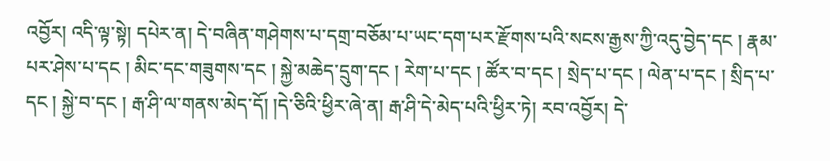འབྱོར། འདི་ལྟ་སྟེ། དཔེར་ན། དེ་བཞིན་གཤེགས་པ་དགྲ་བཅོམ་པ་ཡང་དག་པར་རྫོགས་པའི་སངས་རྒྱས་ཀྱི་འདུ་བྱེད་དང ། རྣམ་པར་ཤེས་པ་དང ། མིང་དང་གཟུགས་དང ། སྐྱེ་མཆེད་དྲུག་དང ། རེག་པ་དང ། ཚོར་བ་དང ། སྲེད་པ་དང ། ལེན་པ་དང ། སྲིད་པ་དང ། སྐྱེ་བ་དང ། རྒ་ཤི་ལ་གནས་མེད་དོ། །དེ་ཅིའི་ཕྱིར་ཞེ་ན། རྒ་ཤི་དེ་མེད་པའི་ཕྱིར་ཏེ། རབ་འབྱོར། དེ་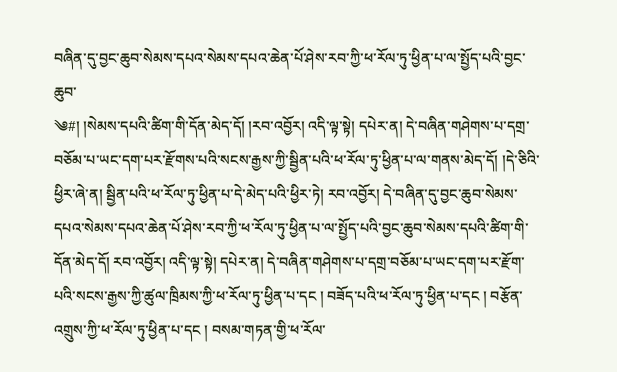བཞིན་དུ་བྱང་ཆུབ་སེམས་དཔའ་སེམས་དཔའ་ཆེན་པོ་ཤེས་རབ་ཀྱི་ཕ་རོལ་ཏུ་ཕྱིན་པ་ལ་སྤྱོད་པའི་བྱང་ཆུབ་
༄#། །སེམས་དཔའི་ཚིག་གི་དོན་མེད་དོ། །རབ་འབྱོར། འདི་ལྟ་སྟེ། དཔེར་ན། དེ་བཞིན་གཤེགས་པ་དགྲ་བཅོམ་པ་ཡང་དག་པར་རྫོགས་པའི་སངས་རྒྱས་ཀྱི་སྦྱིན་པའི་ཕ་རོལ་ཏུ་ཕྱིན་པ་ལ་གནས་མེད་དོ། །དེ་ཅིའི་ཕྱིར་ཞེ་ན། སྦྱིན་པའི་ཕ་རོལ་ཏུ་ཕྱིན་པ་དེ་མེད་པའི་ཕྱིར་ཏེ། རབ་འབྱོར། དེ་བཞིན་དུ་བྱང་ཆུབ་སེམས་དཔའ་སེམས་དཔའ་ཆེན་པོ་ཤེས་རབ་ཀྱི་ཕ་རོལ་ཏུ་ཕྱིན་པ་ལ་སྤྱོད་པའི་བྱང་ཆུབ་སེམས་དཔའི་ཚིག་གི་དོན་མེད་དོ། རབ་འབྱོར། འདི་ལྟ་སྟེ། དཔེར་ན། དེ་བཞིན་གཤེགས་པ་དགྲ་བཅོམ་པ་ཡང་དག་པར་རྫོག་པའི་སངས་རྒྱས་ཀྱི་ཚུལ་ཁྲིམས་ཀྱི་ཕ་རོལ་ཏུ་ཕྱིན་པ་དང ། བཟོད་པའི་ཕ་རོལ་ཏུ་ཕྱིན་པ་དང ། བརྩོན་འགྲུས་ཀྱི་ཕ་རོལ་ཏུ་ཕྱིན་པ་དང ། བསམ་གཏན་གྱི་ཕ་རོལ་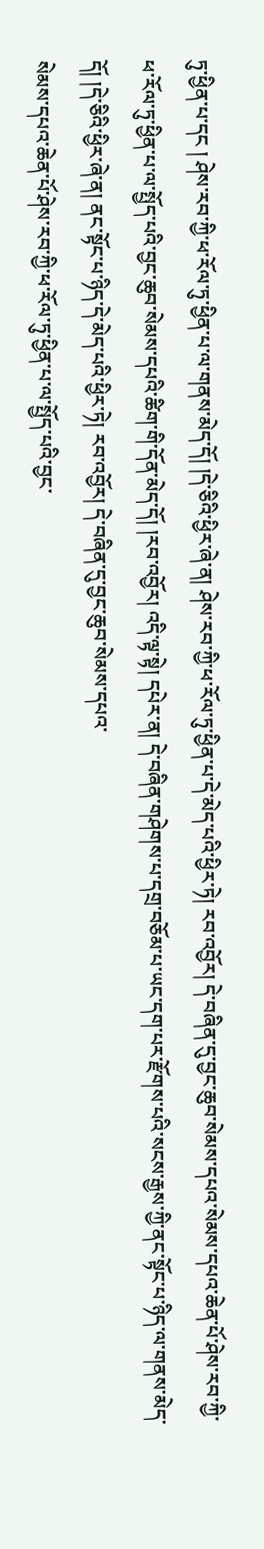ཏུ་ཕྱིན་པ་དང ། ཤེས་རབ་ཀྱི་ཕ་རོལ་ཏུ་ཕྱིན་པ་ལ་གནས་མེད་དོ། །དེ་ཅིའི་ཕྱིར་ཞེ་ན། ཤེས་རབ་ཀྱི་ཕ་རོལ་ཏུ་ཕྱིན་པ་དེ་མེད་པའི་ཕྱིར་ཏེ། རབ་འབྱོར། དེ་བཞིན་དུ་བྱང་ཆུབ་སེམས་དཔའ་སེམས་དཔའ་ཆེན་པོ་ཤེས་རབ་ཀྱི་ཕ་རོལ་ཏུ་ཕྱིན་པ་ལ་སྤྱོད་པའི་བྱང་ཆུབ་སེམས་དཔའི་ཚིག་གི་དོན་མེད་དོ། །རབ་འབྱོར། འདི་ལྟ་སྟེ། དཔེར་ན། དེ་བཞིན་གཤེགས་པ་དགྲ་བཅོམ་པ་ཡང་དག་པར་རྫོགས་པའི་སངས་རྒྱས་ཀྱི་ནང་སྟོང་པ་ཉིད་ལ་གནས་མེད་དོ། །དེ་ཅིའི་ཕྱིར་ཞེ་ན། ནང་སྟོང་པ་ཉིད་དེ་མེད་པའི་ཕྱིར་ཏེ། རབ་འབྱོར། དེ་བཞིན་དུ་བྱང་ཆུབ་སེམས་དཔའ་
སེམས་དཔའ་ཆེན་པོ་ཤེས་རབ་ཀྱི་ཕ་རོལ་ཏུ་ཕྱིན་པ་ལ་སྤྱོད་པའི་བྱང་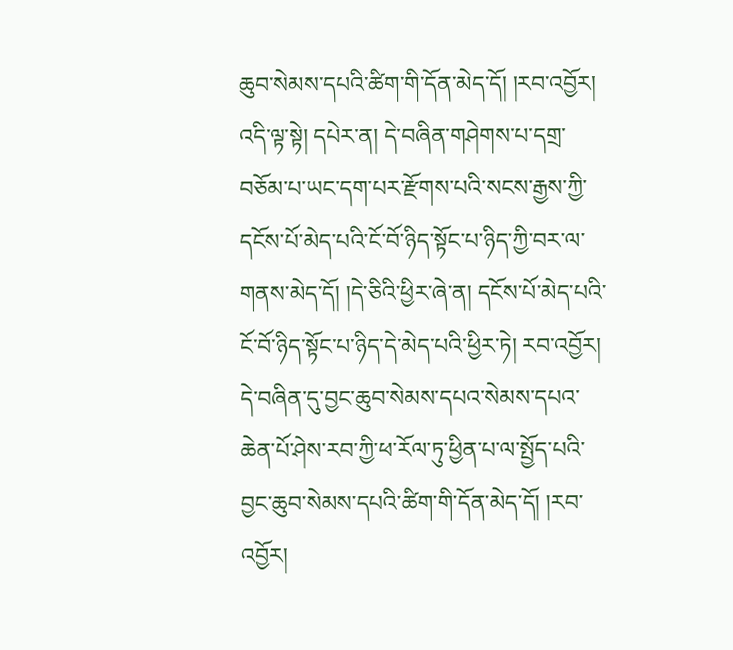ཆུབ་སེམས་དཔའི་ཚིག་གི་དོན་མེད་དོ། །རབ་འབྱོར། འདི་ལྟ་སྟེ། དཔེར་ན། དེ་བཞིན་གཤེགས་པ་དགྲ་བཅོམ་པ་ཡང་དག་པར་རྫོགས་པའི་སངས་རྒྱས་ཀྱི་དངོས་པོ་མེད་པའི་ངོ་བོ་ཉིད་སྟོང་པ་ཉིད་ཀྱི་བར་ལ་གནས་མེད་དོ། །དེ་ཅིའི་ཕྱིར་ཞེ་ན། དངོས་པོ་མེད་པའི་ངོ་བོ་ཉིད་སྟོང་པ་ཉིད་དེ་མེད་པའི་ཕྱིར་ཏེ། རབ་འབྱོར། དེ་བཞིན་དུ་བྱང་ཆུབ་སེམས་དཔའ་སེམས་དཔའ་ཆེན་པོ་ཤེས་རབ་ཀྱི་ཕ་རོལ་ཏུ་ཕྱིན་པ་ལ་སྤྱོད་པའི་བྱང་ཆུབ་སེམས་དཔའི་ཚིག་གི་དོན་མེད་དོ། །རབ་འབྱོར།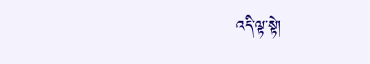འདི་ལྟ་སྟེ།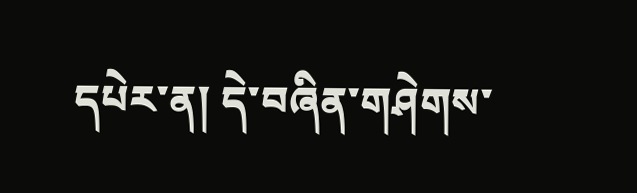དཔེར་ན། དེ་བཞིན་གཤེགས་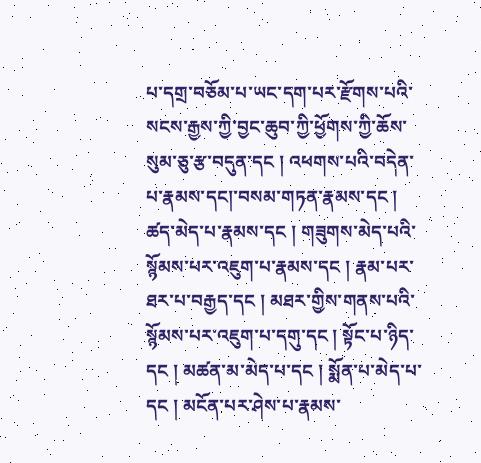པ་དགྲ་བཅོམ་པ་ཡང་དག་པར་རྫོགས་པའི་སངས་རྒྱས་ཀྱི་བྱང་ཆུབ་ཀྱི་ཕྱོགས་ཀྱི་ཆོས་སུམ་ཅུ་རྩ་བདུན་དང ། འཕགས་པའི་བདེན་པ་རྣམས་དང།་བསམ་གཏན་རྣམས་དང ། ཚད་མེད་པ་རྣམས་དང ། གཟུགས་མེད་པའི་སྙོམས་པར་འཇུག་པ་རྣམས་དང ། རྣམ་པར་ཐར་པ་བརྒྱད་དང ། མཐར་གྱིས་གནས་པའི་སྙོམས་པར་འཇུག་པ་དགུ་དང ། སྟོང་པ་ཉིད་དང ། མཚན་མ་མེད་པ་དང ། སྨོན་པ་མེད་པ་དང ། མངོན་པར་ཤེས་པ་རྣམས་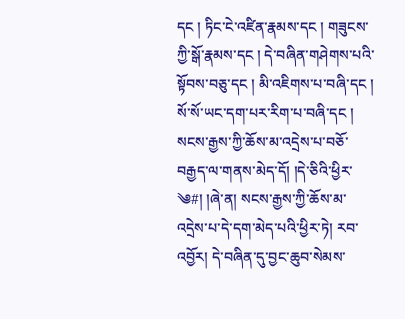དང ། ཏིང་ངེ་འཛིན་རྣམས་དང ། གཟུངས་ཀྱི་སྒོ་རྣམས་དང ། དེ་བཞིན་གཤེགས་པའི་སྟོབས་བཅུ་དང ། མི་འཇིགས་པ་བཞི་དང ། སོ་སོ་ཡང་དག་པར་རིག་པ་བཞི་དང ། སངས་རྒྱས་ཀྱི་ཆོས་མ་འདྲེས་པ་བཅོ་བརྒྱད་ལ་གནས་མེད་དོ། །དེ་ཅིའི་ཕྱིར་
༄#། །ཞེ་ན། སངས་རྒྱས་ཀྱི་ཆོས་མ་འདྲེས་པ་དེ་དག་མེད་པའི་ཕྱིར་ཏེ། རབ་འབྱོར། དེ་བཞིན་དུ་བྱང་ཆུབ་སེམས་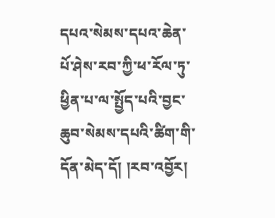དཔའ་སེམས་དཔའ་ཆེན་པོ་ཤེས་རབ་ཀྱི་ཕ་རོལ་ཏུ་ཕྱིན་པ་ལ་སྤྱོད་པའི་བྱང་ཆུབ་སེམས་དཔའི་ཚིག་གི་དོན་མེད་དོ། །རབ་འབྱོར།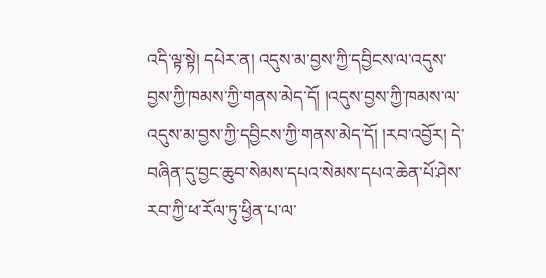འདི་ལྟ་སྟེ། དཔེར་ན། འདུས་མ་བྱས་ཀྱི་དབྱིངས་ལ་འདུས་བྱས་ཀྱི་ཁམས་ཀྱི་གནས་མེད་དོ། །འདུས་བྱས་ཀྱི་ཁམས་ལ་འདུས་མ་བྱས་ཀྱི་དབྱིངས་ཀྱི་གནས་མེད་དོ། །རབ་འབྱོར། དེ་བཞིན་དུ་བྱང་ཆུབ་སེམས་དཔའ་སེམས་དཔའ་ཆེན་པོ་ཤེས་རབ་ཀྱི་ཕ་རོལ་ཏུ་ཕྱིན་པ་ལ་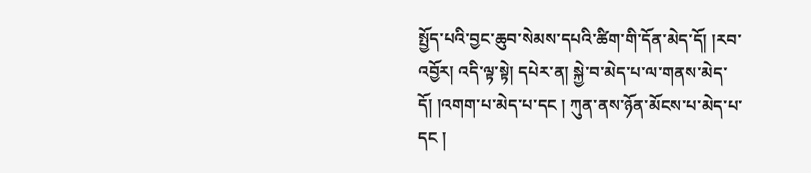སྤྱོད་པའི་བྱང་ཆུབ་སེམས་དཔའི་ཚིག་གི་དོན་མེད་དོ། །རབ་འབྱོར། འདི་ལྟ་སྟེ། དཔེར་ན། སྐྱེ་བ་མེད་པ་ལ་གནས་མེད་དོ། །འགག་པ་མེད་པ་དང ། ཀུན་ནས་ཉོན་མོངས་པ་མེད་པ་དང །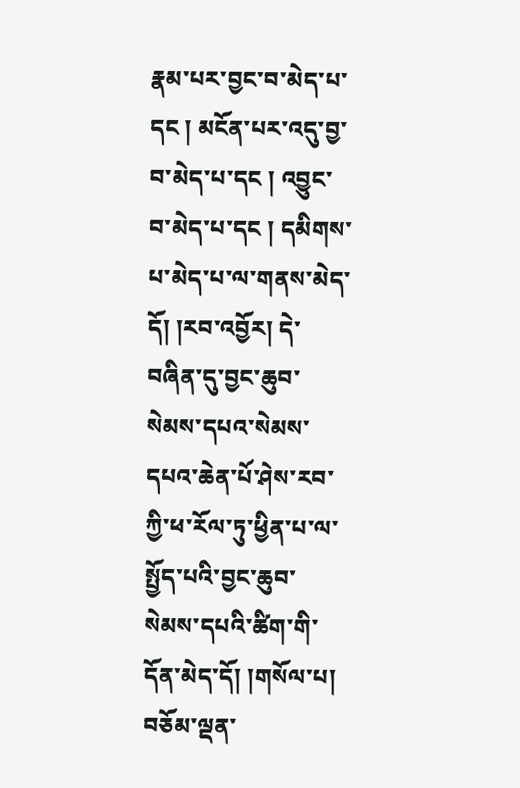རྣམ་པར་བྱང་བ་མེད་པ་དང ། མངོན་པར་འདུ་བྱ་བ་མེད་པ་དང ། འབྱུང་བ་མེད་པ་དང ། དམིགས་པ་མེད་པ་ལ་གནས་མེད་དོ། །རབ་འབྱོར། དེ་བཞིན་དུ་བྱང་ཆུབ་སེམས་དཔའ་སེམས་དཔའ་ཆེན་པོ་ཤེས་རབ་ཀྱི་ཕ་རོལ་ཏུ་ཕྱིན་པ་ལ་སྤྱོད་པའི་བྱང་ཆུབ་སེམས་དཔའི་ཚིག་གི་དོན་མེད་དོ། །གསོལ་པ། བཅོམ་ལྡན་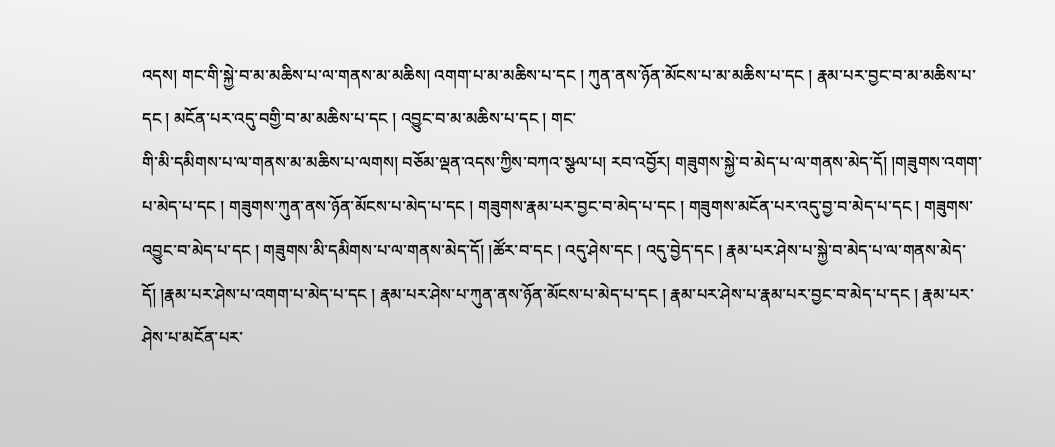འདས། གང་གི་སྐྱེ་བ་མ་མཆིས་པ་ལ་གནས་མ་མཆིས། འགག་པ་མ་མཆིས་པ་དང ། ཀུན་ནས་ཉོན་མོངས་པ་མ་མཆིས་པ་དང ། རྣམ་པར་བྱང་བ་མ་མཆིས་པ་དང ། མངོན་པར་འདུ་བགྱི་བ་མ་མཆིས་པ་དང ། འབྱུང་བ་མ་མཆིས་པ་དང ། གང་
གི་མི་དམིགས་པ་ལ་གནས་མ་མཆིས་པ་ལགས། བཅོམ་ལྡན་འདས་ཀྱིས་བཀའ་སྩལ་པ། རབ་འབྱོར། གཟུགས་སྐྱེ་བ་མེད་པ་ལ་གནས་མེད་དོ། །གཟུགས་འགག་པ་མེད་པ་དང ། གཟུགས་ཀུན་ནས་ཉོན་མོངས་པ་མེད་པ་དང ། གཟུགས་རྣམ་པར་བྱང་བ་མེད་པ་དང ། གཟུགས་མངོན་པར་འདུ་བྱ་བ་མེད་པ་དང ། གཟུགས་འབྱུང་བ་མེད་པ་དང ། གཟུགས་མི་དམིགས་པ་ལ་གནས་མེད་དོ། །ཚོར་བ་དང ། འདུ་ཤེས་དང ། འདུ་བྱེད་དང ། རྣམ་པར་ཤེས་པ་སྐྱེ་བ་མེད་པ་ལ་གནས་མེད་དོ། །རྣམ་པར་ཤེས་པ་འགག་པ་མེད་པ་དང ། རྣམ་པར་ཤེས་པ་ཀུན་ནས་ཉོན་མོངས་པ་མེད་པ་དང ། རྣམ་པར་ཤེས་པ་རྣམ་པར་བྱང་བ་མེད་པ་དང ། རྣམ་པར་ཤེས་པ་མངོན་པར་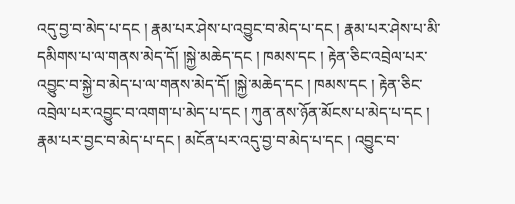འདུ་བྱ་བ་མེད་པ་དང ། རྣམ་པར་ཤེས་པ་འབྱུང་བ་མེད་པ་དང ། རྣམ་པར་ཤེས་པ་མི་དམིགས་པ་ལ་གནས་མེད་དོ། །སྐྱེ་མཆེད་དང ། ཁམས་དང ། རྟེན་ཅིང་འབྲེལ་པར་འབྱུང་བ་སྐྱེ་བ་མེད་པ་ལ་གནས་མེད་དོ། །སྐྱེ་མཆེད་དང ། ཁམས་དང ། རྟེན་ཅིང་འབྲེལ་པར་འབྱུང་བ་འགག་པ་མེད་པ་དང ། ཀུན་ནས་ཉོན་མོངས་པ་མེད་པ་དང ། རྣམ་པར་བྱང་བ་མེད་པ་དང ། མངོན་པར་འདུ་བྱ་བ་མེད་པ་དང ། འབྱུང་བ་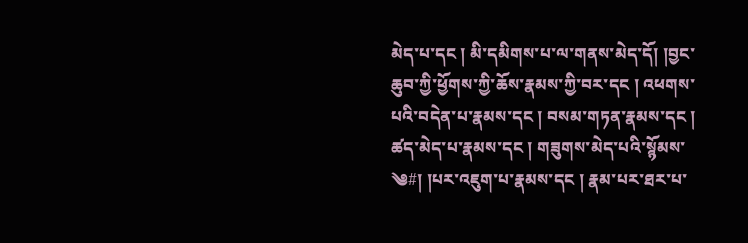མེད་པ་དང ། མི་དམིགས་པ་ལ་གནས་མེད་དོ། །བྱང་ཆུབ་ཀྱི་ཕྱོགས་ཀྱི་ཆོས་རྣམས་ཀྱི་བར་དང ། འཕགས་པའི་བདེན་པ་རྣམས་དང ། བསམ་གཏན་རྣམས་དང ། ཚད་མེད་པ་རྣམས་དང ། གཟུགས་མེད་པའི་སྙོམས་
༄#། །པར་འཇུག་པ་རྣམས་དང ། རྣམ་པར་ཐར་པ་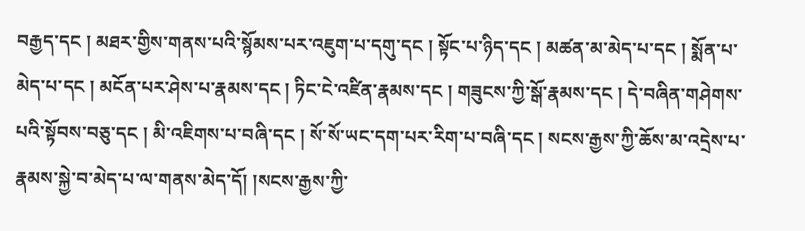བརྒྱད་དང ། མཐར་གྱིས་གནས་པའི་སྙོམས་པར་འཇུག་པ་དགུ་དང ། སྟོང་པ་ཉིད་དང ། མཚན་མ་མེད་པ་དང ། སྨོན་པ་མེད་པ་དང ། མངོན་པར་ཤེས་པ་རྣམས་དང ། ཏིང་ངེ་འཛིན་རྣམས་དང ། གཟུངས་ཀྱི་སྒོ་རྣམས་དང ། དེ་བཞིན་གཤེགས་པའི་སྟོབས་བཅུ་དང ། མི་འཇིགས་པ་བཞི་དང ། སོ་སོ་ཡང་དག་པར་རིག་པ་བཞི་དང ། སངས་རྒྱས་ཀྱི་ཆོས་མ་འདྲེས་པ་རྣམས་སྐྱེ་བ་མེད་པ་ལ་གནས་མེད་དོ། །སངས་རྒྱས་ཀྱི་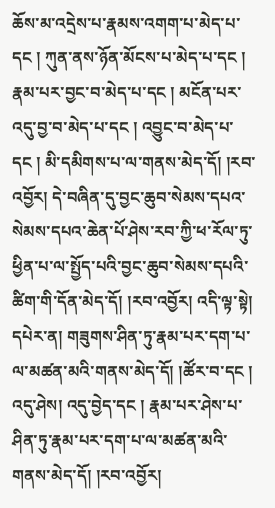ཆོས་མ་འདྲེས་པ་རྣམས་འགག་པ་མེད་པ་དང ། ཀུན་ནས་ཉོན་མོངས་པ་མེད་པ་དང ། རྣམ་པར་བྱང་བ་མེད་པ་དང ། མངོན་པར་འདུ་བྱ་བ་མེད་པ་དང ། འབྱུང་བ་མེད་པ་དང ། མི་དམིགས་པ་ལ་གནས་མེད་དོ། །རབ་འབྱོར། དེ་བཞིན་དུ་བྱང་ཆུབ་སེམས་དཔའ་སེམས་དཔའ་ཆེན་པོ་ཤེས་རབ་ཀྱི་ཕ་རོལ་ཏུ་ཕྱིན་པ་ལ་སྤྱོད་པའི་བྱང་ཆུབ་སེམས་དཔའི་ཚིག་གི་དོན་མེད་དོ། །རབ་འབྱོར། འདི་ལྟ་སྟེ། དཔེར་ན། གཟུགས་ཤིན་ཏུ་རྣམ་པར་དག་པ་ལ་མཚན་མའི་གནས་མེད་དོ། །ཚོར་བ་དང ། འདུ་ཤེས། འདུ་བྱེད་དང ། རྣམ་པར་ཤེས་པ་ཤིན་ཏུ་རྣམ་པར་དག་པ་ལ་མཚན་མའི་གནས་མེད་དོ། །རབ་འབྱོར།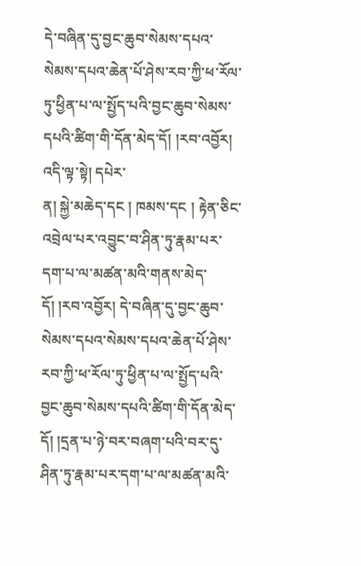དེ་བཞིན་དུ་བྱང་ཆུབ་སེམས་དཔའ་སེམས་དཔའ་ཆེན་པོ་ཤེས་རབ་ཀྱི་ཕ་རོལ་ཏུ་ཕྱིན་པ་ལ་སྤྱོད་པའི་བྱང་ཆུབ་སེམས་དཔའི་ཚིག་གི་དོན་མེད་དོ། །རབ་འབྱོར། འདི་ལྟ་སྟེ། དཔེར་
ན། སྐྱེ་མཆེད་དང ། ཁམས་དང ། རྟེན་ཅིང་འབྲེལ་པར་འབྱུང་བ་ཤིན་ཏུ་རྣམ་པར་དག་པ་ལ་མཚན་མའི་གནས་མེད་དོ། །རབ་འབྱོར། དེ་བཞིན་དུ་བྱང་ཆུབ་སེམས་དཔའ་སེམས་དཔའ་ཆེན་པོ་ཤེས་རབ་ཀྱི་ཕ་རོལ་ཏུ་ཕྱིན་པ་ལ་སྤྱོད་པའི་བྱང་ཆུབ་སེམས་དཔའི་ཚིག་གི་དོན་མེད་དོ། །དྲན་པ་ཉེ་བར་བཞག་པའི་བར་དུ་ཤིན་ཏུ་རྣམ་པར་དག་པ་ལ་མཚན་མའི་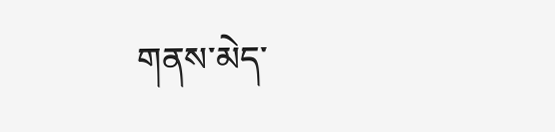གནས་མེད་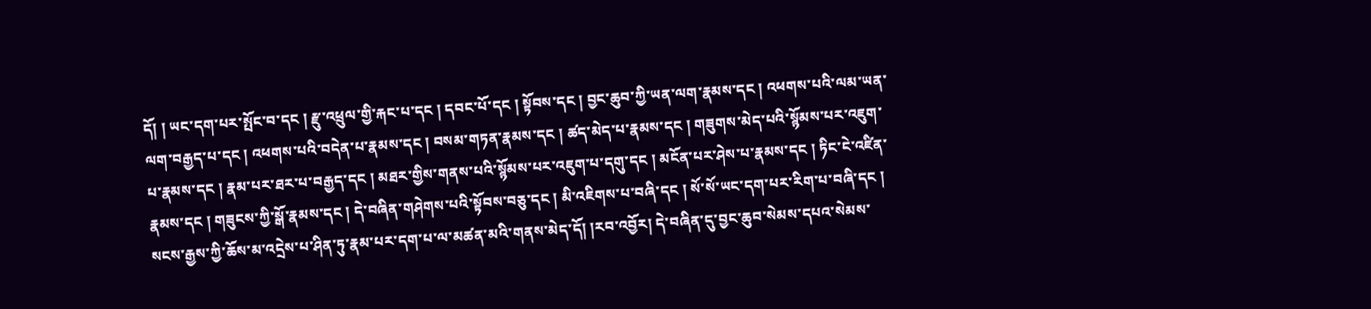དོ། ། ཡང་དག་པར་སྤོང་བ་དང ། རྫུ་འཕྲུལ་གྱི་རྐང་པ་དང ། དབང་པོ་དང ། སྟོབས་དང ། བྱང་ཆུབ་ཀྱི་ཡན་ལག་རྣམས་དང ། འཕགས་པའི་ལམ་ཡན་ལག་བརྒྱད་པ་དང ། འཕགས་པའི་བདེན་པ་རྣམས་དང ། བསམ་གཏན་རྣམས་དང ། ཚད་མེད་པ་རྣམས་དང ། གཟུགས་མེད་པའི་སྙོམས་པར་འཇུག་པ་རྣམས་དང ། རྣམ་པར་ཐར་པ་བརྒྱད་དང ། མཐར་གྱིས་གནས་པའི་སྙོམས་པར་འཇུག་པ་དགུ་དང ། མངོན་པར་ཤེས་པ་རྣམས་དང ། ཏིང་ངེ་འཛིན་རྣམས་དང ། གཟུངས་ཀྱི་སྒོ་རྣམས་དང ། དེ་བཞིན་གཤེགས་པའི་སྟོབས་བཅུ་དང ། མི་འཇིགས་པ་བཞི་དང ། སོ་སོ་ཡང་དག་པར་རིག་པ་བཞི་དང ། སངས་རྒྱས་ཀྱི་ཆོས་མ་འདྲེས་པ་ཤིན་ཏུ་རྣམ་པར་དག་པ་ལ་མཚན་མའི་གནས་མེད་དོ། །རབ་འབྱོར། དེ་བཞིན་དུ་བྱང་ཆུབ་སེམས་དཔའ་སེམས་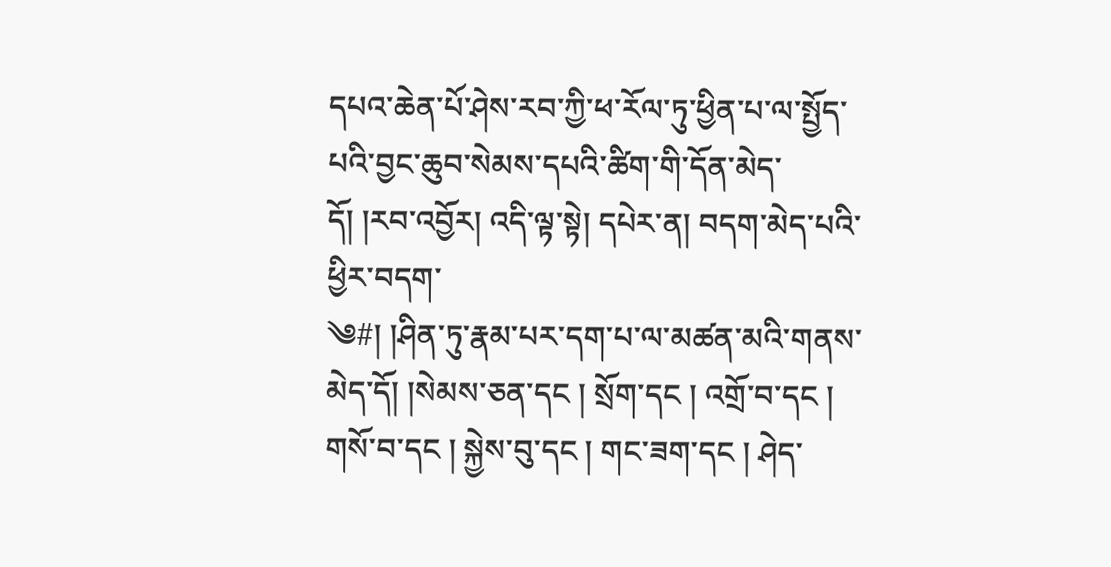དཔའ་ཆེན་པོ་ཤེས་རབ་ཀྱི་ཕ་རོལ་ཏུ་ཕྱིན་པ་ལ་སྤྱོད་པའི་བྱང་ཆུབ་སེམས་དཔའི་ཚིག་གི་དོན་མེད་དོ། །རབ་འབྱོར། འདི་ལྟ་སྟེ། དཔེར་ན། བདག་མེད་པའི་ཕྱིར་བདག་
༄#། །ཤིན་ཏུ་རྣམ་པར་དག་པ་ལ་མཚན་མའི་གནས་མེད་དོ། །སེམས་ཅན་དང ། སྲོག་དང ། འགྲོ་བ་དང ། གསོ་བ་དང ། སྐྱེས་བུ་དང ། གང་ཟག་དང ། ཤེད་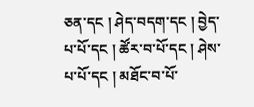ཅན་དང ། ཤེད་བདག་དང ། བྱེད་པ་པོ་དང ། ཚོར་བ་པོ་དང ། ཤེས་པ་པོ་དང ། མཐོང་བ་པོ་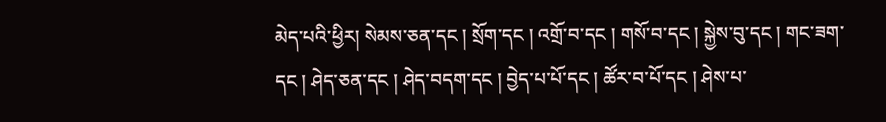མེད་པའི་ཕྱིར། སེམས་ཅན་དང ། སྲོག་དང ། འགྲོ་བ་དང ། གསོ་བ་དང ། སྐྱེས་བུ་དང ། གང་ཟག་དང ། ཤེད་ཅན་དང ། ཤེད་བདག་དང ། བྱེད་པ་པོ་དང ། ཚོར་བ་པོ་དང ། ཤེས་པ་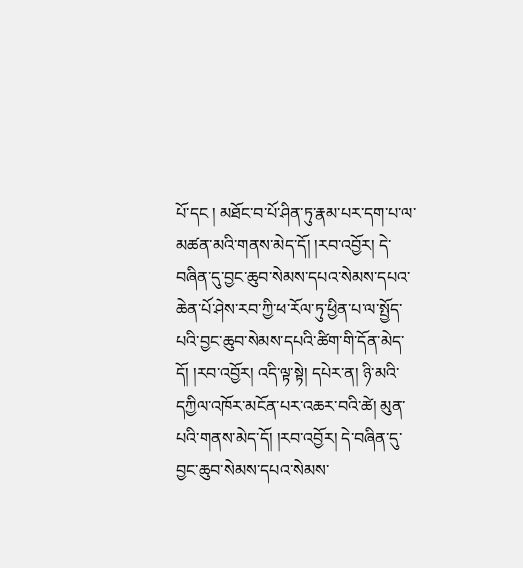པོ་དང ། མཐོང་བ་པོ་ཤིན་ཏུ་རྣམ་པར་དག་པ་ལ་མཚན་མའི་གནས་མེད་དོ། །རབ་འབྱོར། དེ་བཞིན་དུ་བྱང་ཆུབ་སེམས་དཔའ་སེམས་དཔའ་ཆེན་པོ་ཤེས་རབ་ཀྱི་ཕ་རོལ་ཏུ་ཕྱིན་པ་ལ་སྤྱོད་པའི་བྱང་ཆུབ་སེམས་དཔའི་ཚིག་གི་དོན་མེད་དོ། །རབ་འབྱོར། འདི་ལྟ་སྟེ། དཔེར་ན། ཉི་མའི་དཀྱིལ་འཁོར་མངོན་པར་འཆར་བའི་ཚེ། མུན་པའི་གནས་མེད་དོ། །རབ་འབྱོར། དེ་བཞིན་དུ་བྱང་ཆུབ་སེམས་དཔའ་སེམས་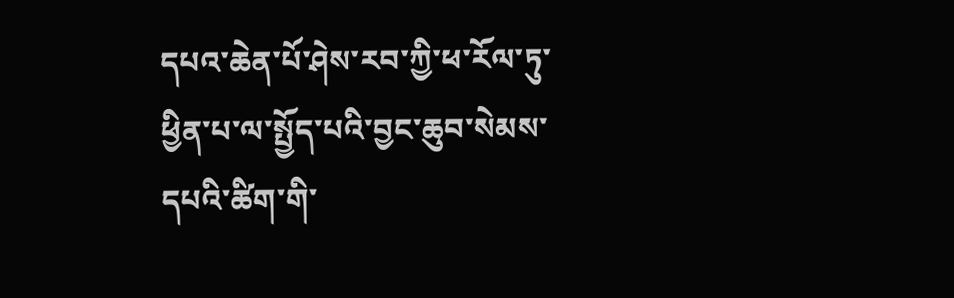དཔའ་ཆེན་པོ་ཤེས་རབ་ཀྱི་ཕ་རོལ་ཏུ་ཕྱིན་པ་ལ་སྤྱོད་པའི་བྱང་ཆུབ་སེམས་དཔའི་ཚིག་གི་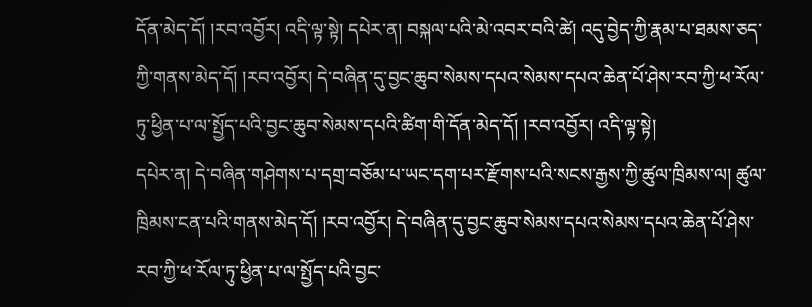དོན་མེད་དོ། །རབ་འབྱོར། འདི་ལྟ་སྟེ། དཔེར་ན། བསྐལ་པའི་མེ་འབར་བའི་ཚེ། འདུ་བྱེད་ཀྱི་རྣམ་པ་ཐམས་ཅད་ཀྱི་གནས་མེད་དོ། །རབ་འབྱོར། དེ་བཞིན་དུ་བྱང་ཆུབ་སེམས་དཔའ་སེམས་དཔའ་ཆེན་པོ་ཤེས་རབ་ཀྱི་ཕ་རོལ་ཏུ་ཕྱིན་པ་ལ་སྤྱོད་པའི་བྱང་ཆུབ་སེམས་དཔའི་ཚིག་གི་དོན་མེད་དོ། །རབ་འབྱོར། འདི་ལྟ་སྟེ།
དཔེར་ན། དེ་བཞིན་གཤེགས་པ་དགྲ་བཅོམ་པ་ཡང་དག་པར་རྫོགས་པའི་སངས་རྒྱས་ཀྱི་ཚུལ་ཁྲིམས་ལ། ཚུལ་ཁྲིམས་ངན་པའི་གནས་མེད་དོ། །རབ་འབྱོར། དེ་བཞིན་དུ་བྱང་ཆུབ་སེམས་དཔའ་སེམས་དཔའ་ཆེན་པོ་ཤེས་རབ་ཀྱི་ཕ་རོལ་ཏུ་ཕྱིན་པ་ལ་སྤྱོད་པའི་བྱང་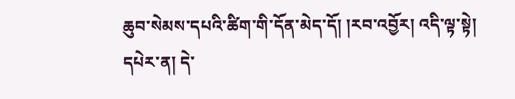ཆུབ་སེམས་དཔའི་ཚིག་གི་དོན་མེད་དོ། །རབ་འབྱོར། འདི་ལྟ་སྟེ། དཔེར་ན། དེ་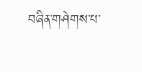བཞིན་གཤེགས་པ་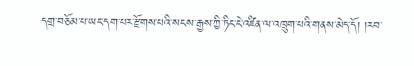དགྲ་བཅོམ་པ་ཡང་དག་པར་རྫོགས་པའི་སངས་རྒྱས་ཀྱི་ཏིང་ངེ་འཛིན་ལ་འཁྲུག་པའི་གནས་མེད་དོ། །རབ་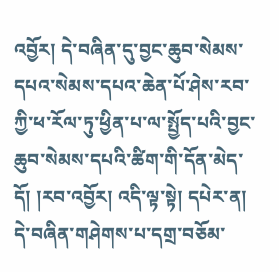འབྱོར། དེ་བཞིན་དུ་བྱང་ཆུབ་སེམས་དཔའ་སེམས་དཔའ་ཆེན་པོ་ཤེས་རབ་ཀྱི་ཕ་རོལ་ཏུ་ཕྱིན་པ་ལ་སྤྱོད་པའི་བྱང་ཆུབ་སེམས་དཔའི་ཚིག་གི་དོན་མེད་དོ། །རབ་འབྱོར། འདི་ལྟ་སྟེ། དཔེར་ན། དེ་བཞིན་གཤེགས་པ་དགྲ་བཅོམ་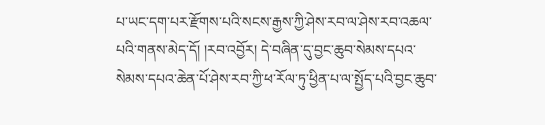པ་ཡང་དག་པར་རྫོགས་པའི་སངས་རྒྱས་ཀྱི་ཤེས་རབ་ལ་ཤེས་རབ་འཆལ་པའི་གནས་མེད་དོ། །རབ་འབྱོར། དེ་བཞིན་དུ་བྱང་ཆུབ་སེམས་དཔའ་སེམས་དཔའ་ཆེན་པོ་ཤེས་རབ་ཀྱི་ཕ་རོལ་ཏུ་ཕྱིན་པ་ལ་སྤྱོད་པའི་བྱང་ཆུབ་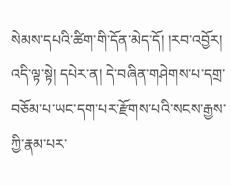སེམས་དཔའི་ཚིག་གི་དོན་མེད་དོ། །རབ་འབྱོར། འདི་ལྟ་སྟེ། དཔེར་ན། དེ་བཞིན་གཤེགས་པ་དགྲ་བཅོམ་པ་ཡང་དག་པར་རྫོགས་པའི་སངས་རྒྱས་ཀྱི་རྣམ་པར་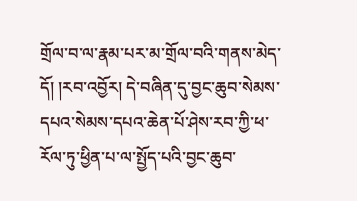གྲོལ་བ་ལ་རྣམ་པར་མ་གྲོལ་བའི་གནས་མེད་དོ། །རབ་འབྱོར། དེ་བཞིན་དུ་བྱང་ཆུབ་སེམས་དཔའ་སེམས་དཔའ་ཆེན་པོ་ཤེས་རབ་ཀྱི་ཕ་རོལ་ཏུ་ཕྱིན་པ་ལ་སྤྱོད་པའི་བྱང་ཆུབ་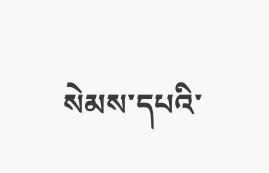སེམས་དཔའི་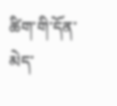ཚིག་གི་དོན་མེད་